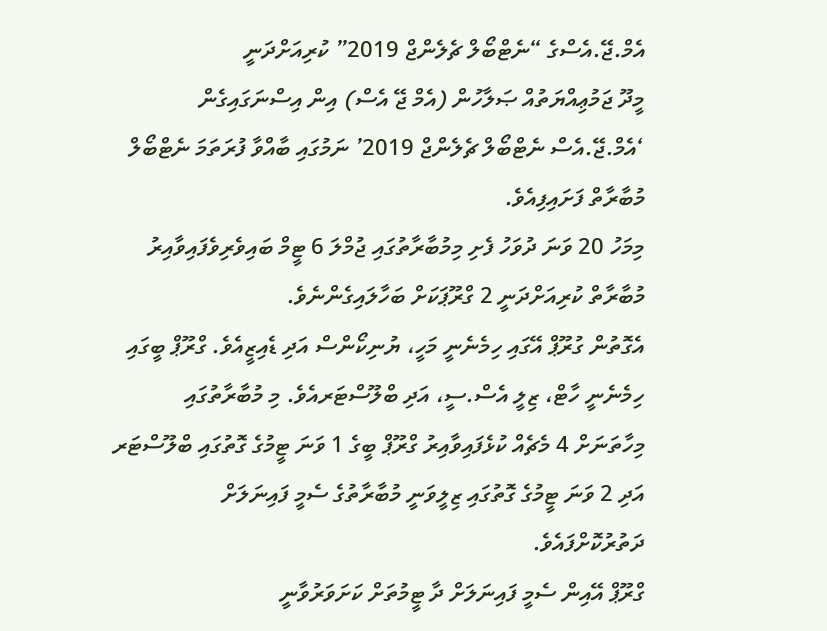އެމް.ޖޭ.އެސްގެ “ނެޓްބޯލް ޗެލެންޖް 2019” ކުރިއަށްދަނީ
މީދޫ ޖަމުޢިއްޔަތުއް ޞަލާހުން (އެމް ޖޭ އެސް) އިން އިސްނަގައިގެން ‘އެމް.ޖޭ.އެސް ނެޓްބޯލް ޗެލެންޖް 2019’ ނަމުގައި ބާއްވާ ފުރަތަމަ ނެޓްބޯލް މުބާރާތް ފަށައިފިއެވެ.
މިމަހު 20 ވަނަ ދުވަހު ފެށި މިމުބާރާތުގައި ޖުމްލަ 6 ޓީމް ބައިވެރިވެފައިވާއިރު މުބާރާތް ކުރިއަށްދަނީ 2 ގްރޫޕަކަށް ބަހާލައިގެންނެވެ.
އެގޮތުން ގުރޫޕް އޭގައި ހިމެނެނީ މަހީ، ޔުނިކޯންސް އަދި ޑެއިޒީއެވެ. ގްރޫޕް ބީގައި ހިމެނެނީ ހާޓް، ޒިލީ އެސް.ސީ، އަދި ބްލޫސްޓަރއެވެ. މި މުބާރާތުގައި މިހާތަނަށް 4 މެޗެއް ކުޅެފައިވާއިރު ގްރޫޕް ބީގެ 1 ވަނަ ޓީމުގެ ގޮތުގައި ބްލޫސްޓަރ އަދި 2 ވަނަ ޓީމުގެ ގޮތުގައި ޒިލީވަނީ މުބާރާތުގެ ސެމީ ފައިނަލަށް ދަތުރުކޮށްފައެވެ.
ގްރޫޕް އޭއިން ސެމީ ފައިނަލަށް ދާ ޓީމުތަށް ކަށަވަރުވާނީ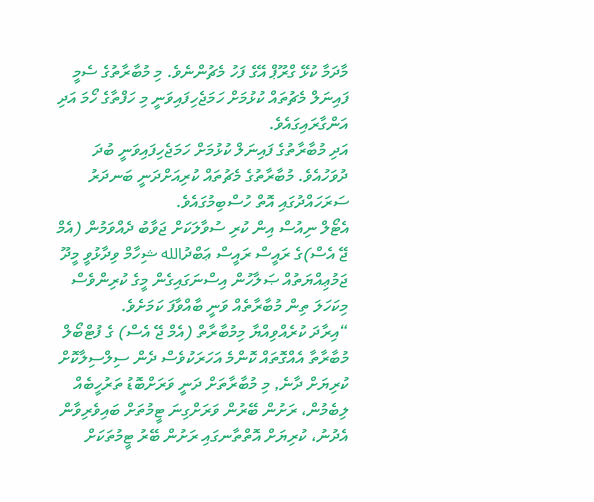މާދަމާ ކުޅޭ ގްރޫޕް އޭގެ ފަހު މެޗުންނެވެ. މި މުބާރާތުގެ ސެމީ ފައިނަލް މެޗުތައް ކުޅުމަށް ހަމަޖެހިފައިވަނީ މި ހަފްތާގެ ހޯމަ އަދި އަންގާރައިގައެވެ.
އަދި މުބާރާތުގެ ފައިނަލް ކުޅުމަށް ހަމަޖެހިފައިވަނީ ބުދަ ދުވަހުއެވެ. މުބާރާތުގެ މެޗުތައް ކުރިއަށްދަނީ ބަނދަރު ސަރަހައްދުގައި އޮތް ހުސްބިމުގައެވެ.
އެޓޯލް ނިއުސް އިން ކުރި ސުވާލަކަށް ޖަވާބު ދެއްވަމުން (އެމް ޖޭ އެސް)ގެ ރައީސް ރައީސް ޢަބްދުالله ޝިހާމް ވިދާޅުވީ މީދޫ ޖަމުޢިއްޔަތުއް ޞަލާހުން އިސްނަގައިގެން މީގެ ކުރިންވެސް މިކަހަލަ ތިން މުބާރާތެއް ވަނީ ބާއްވާފަ ކަމަށެވެ.
“އިރާދަ ކުރެއްވިއްޔާ މިމުބާރާތް (އެމް ޖޭ އެސް) ގެ ފުޓްބޯލް މުބާރާތާ އެއްގޮތައް ކޮންމެ އަހަރަކުވެސް ދެން ސިލްސިލާކޮށް ކުރިޔަށް ދާނެ, މި މުބާރާތަށް ދަނީ ވަރަށްބޮޑު ތަރުހީބެއް ލިބެމުން، ރަށުން ބޭރުން ވަރަށްގިނަ ޓީމުތަށް ބައިވެރިވާން އެދުނު، ކުރިޔަށް އޮތްތާނގައި ރަށުން ބޭރު ޓީމުތަކަށް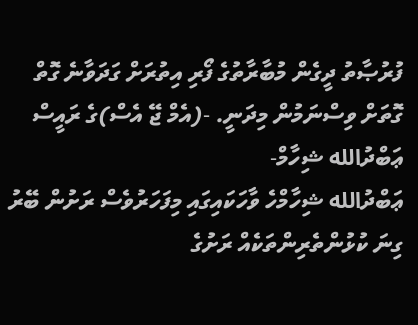ފުރުޞާތު ދީގެން މުބާރާތުގެ ފޯރި އިތުރަށް ގަދަވާނެ ގޮތް ގޮތަށް ވިސްނަމުން މިދަނީ. -(އެމް ޖޭ އެސް)ގެ ރައީސް ޢަބްދުالله ޝިހާމް-
ޢަބްދުالله ޝިހާމްހެ ވާހަކައިގައި މިފަހަރުވެސް ރަށުން ބޭރު ގިނަ ކުޅުންތެރިންތަކެއް ރަށުގެ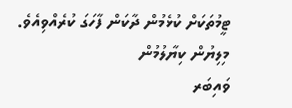ޓީމުތަކަށް ކުޅެމުން ދާކަން ފާހަގަ ކުރެއްވިއެވެ.
މިލިޔުން ކިޔާލުމުން
ވައިބަރ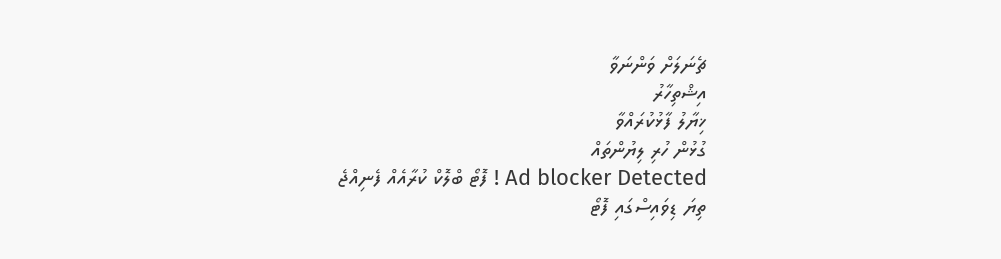ޗެނަލަށް ވަންނަވާ
އިޝްތިހާރު
ޚިޔާލު ފާޅުކުރައްވާ
ގުޅުން ހުރި ލިޔުންތައް
Ad blocker Detected ! ފޮޓޯ ބްލޮކް ކުރާއެއް ފެނިއްޖެ
ތިޔަ ޑިވައިސްގައި ފޮޓޯ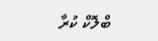ބްލޮކް ކުރާ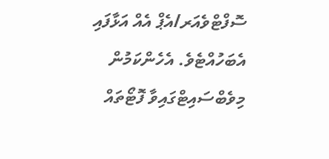ސޮފްޓްވެއަރ/އެޕް އެއް އަޅާފައި އެބަހުއްޓެވެ. އެހެންކަމުން މިވެބްސައިޓްގައިވާ ފޮޓޯތައް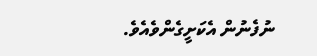ނުފެނުން އެކަށީގެންވެއެވެ.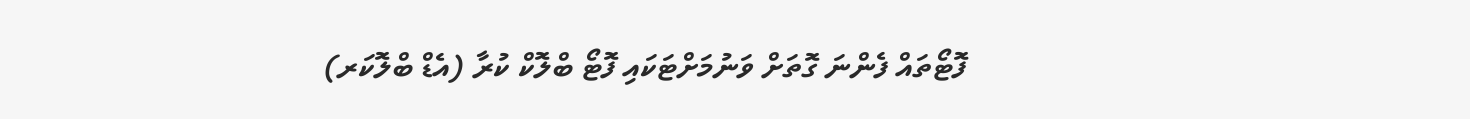ފޮޓޯތައް ފެންނަ ގޮތަށް ވަނުމަށްޓަކައި ފޮޓޯ ބްލޮކް ކުރާ (އެޑް ބްލޮކަރ)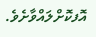އޮފކޮށްލައްވާށެވެ.